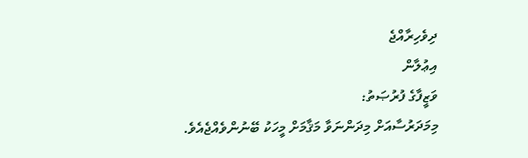ދިވެހިރާއްޖެ
އިޢުލާން
ވަޒީފާގެ ފުރުޞަތު:
މިމަދަރުސާއަށް މިދަންނަވާ މަޤާމަށް މީހަކު ބޭނުންވެއްޖެއެވެ.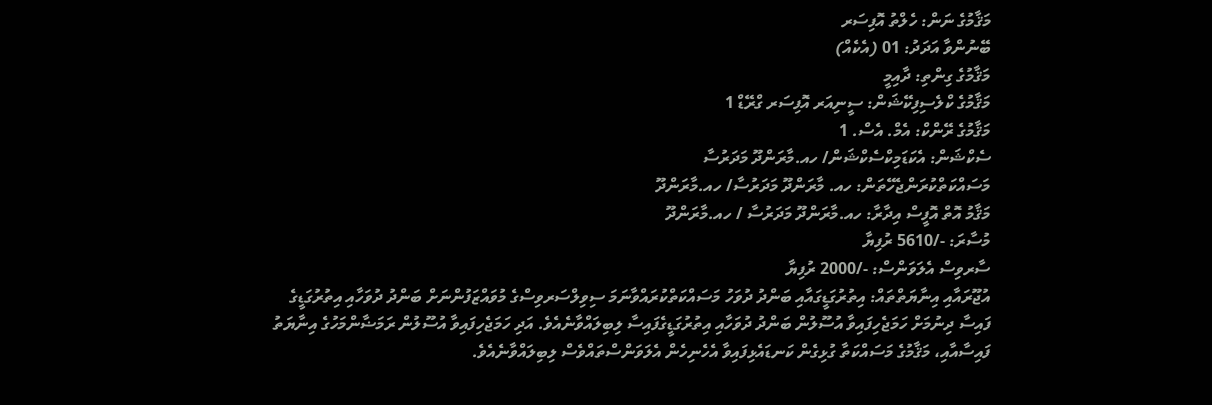މަޤާމުގެ ނަން: ހެލްތު އޮފިސަރ
ބޭނުންވާ އަދަދު: 01 (އެކެއް)
މަޤާމުގެ ގިންތި: ދާއިމީ
މަޤާމުގެ ކްލެސިފިކޭޝަން: ސީނިއަރ އޮފިސަރ ގްރޭޑް 1
މަޤާމުގެ ރޭންކް: އެމް. އެސް. 1
ސެކްޝަން: އެކަޑަމިކްސެކްޝަން/ ހއ.މާރަންދޫ މަދަރުސާ
މަސައްކަތްކުރަންޖެހޭތަން: ހއ. މާރަންދޫ މަދަރުސާ/ ހއ.މާރަންދޫ
މަޤާމު އޮތް އޮފީސް އިދާރާ: ހއ.މާރަންދޫ މަދަރުސާ / ހއ.މާރަންދޫ
މުސާރަ: -/5610 ރުފިޔާ
ސާރވިސް އެލަވަންސް: -/2000 ރުފިޔާ
އުޖޫރައާއި އިނާޔަތްތައް: އިތުރުގަޑީގައާއި ބަންދު ދުވަހު މަސައްކަތްކުރައްވާނަމަ ސިވިލްސަރވިސްގެ މުވައްޒަފުންނަށް ބަންދު ދުވަހާއި އިތުރުގަޑީގެ ފައިސާ ދިނުމަށް ހަމަޖެހިފައިވާ އުސޫލުން ބަންދު ދުވަހާއި އިތުރުގަޑީގެފައިސާ ލިބިލައްވާނެއެވެ. އަދި ހަމަޖެހިފައިވާ އުސޫލުން ރަމަޟާންމަހުގެ އިނާޔަތު ފައިސާއާއި، މަޤާމުގެ މަސައްކަތާ ގުޅިގެން ކަނޑައެޅިފައިވާ އެހެނިހެން އެލަވަންސްތައްވެސް ލިބިލައްވާނެއެވެ.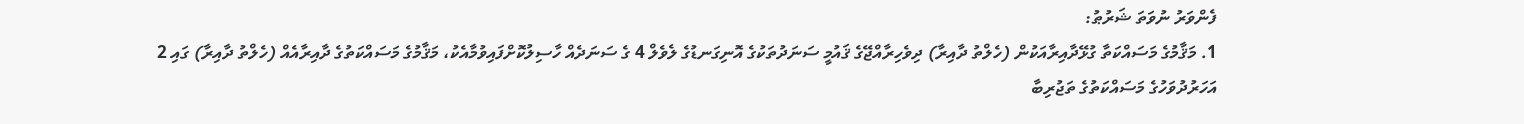ފެންވަރު ނުވަތަ ޝަރުޠު:
1. މަޤާމުގެ މަސައްކަތާ ގުޅޭދާއިރާއަކުން (ހެލްތު ދާއިރާ) ދިވެހިރާއްޖޭގެ ޤައުމީ ސަނަދުތަކުގެ އޮނިގަނޑުގެ ލެވެލް 4 ގެ ސަނަދެއް ހާސިލުކޮށްފައިވުމާއެކު، މަޤާމުގެ މަސައްކަތުގެ ދާއިރާއެއް (ހެލްތު ދާއިރާ) ގައި 2 އަހަރުދުވަހުގެ މަސައްކަތުގެ ތަޖުރިބާ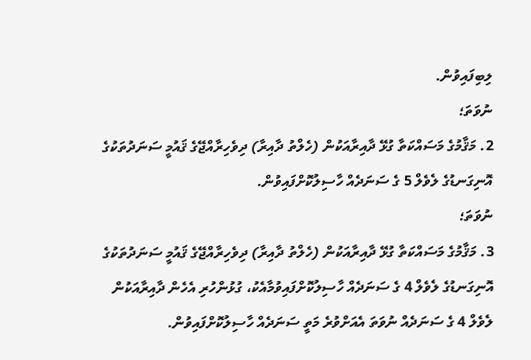ލިބިފައިވުން.
ނުވަތަ؛
2. މަޤާމުގެ މަސައްކަތާ ގުޅޭ ދާއިރާއަކުން (ހެލްތު ދާއިރާ) ދިވެހިރާއްޖޭގެ ޤައުމީ ސަނަދުތަކުގެ އޮނިގަނޑުގެ ލެވެލް 5 ގެ ސަނަދެއް ހާސިލުކޮށްފައިވުން.
ނުވަތަ؛
3. މަޤާމުގެ މަސައްކަތާ ގުޅޭ ދާއިރާއަކުން (ހެލްތު ދާއިރާ) ދިވެހިރާއްޖޭގެ ޤައުމީ ސަނަދުތަކުގެ އޮނިގަނޑުގެ ލެވެލް 4 ގެ ސަނަދެއް ހާސިލުކޮށްފައިވުމާއެކު، ގުޅުންހުރި އެހެން ދާއިރާއަކުން ލެވެލް 4 ގެ ސަނަދެއް ނުވަތަ އެއަށްވުރެ މަތީ ސަނަދެއް ހާސިލުކޮށްފައިވުން.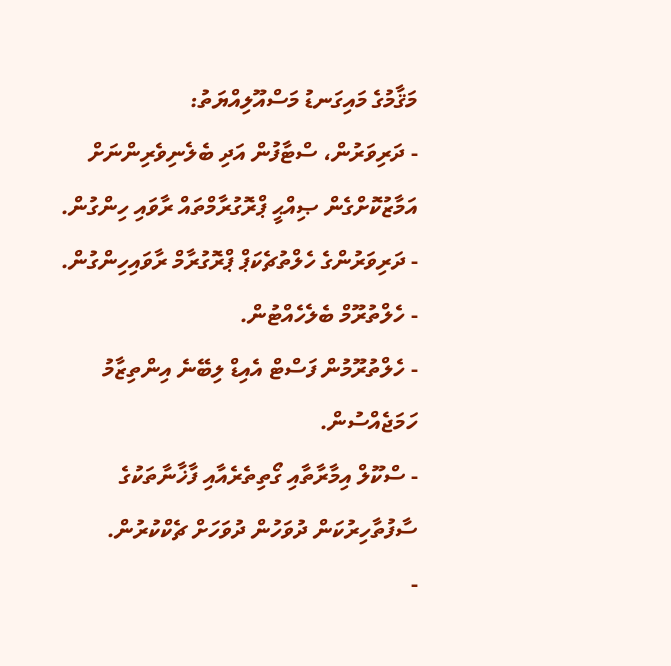މަޤާމުގެ މައިގަނޑު މަސްއޫލިއްޔަތު:
- ދަރިވަރުން، ސްޓާފުން އަދި ބެލެނިވެރިންނަށް އަމާޒުކޮށްގެން ޞިއްޙީ ޕްރޮގުރާމްތައް ރާވައި ހިންގުން.
- ދަރިވަރުންގެ ހެލްތުޗެކަޕް ޕްރޮގުރާމް ރާވައިހިންގުން.
- ހެލްތުރޫމް ބެލެހެއްޓުން.
- ހެލްތުރޫމުން ފަސްޓް އެއިޑް ލިބޭނެ އިންތިޒާމު ހަމަޖެއްސުން.
- ސްކޫލް އިމާރާތާއި ގޯތިތެރެއާއި ފާޚާނާތަކުގެ ސާފުތާހިރުކަން ދުވަހުން ދުވަހަށް ޗެކްކުރުން.
-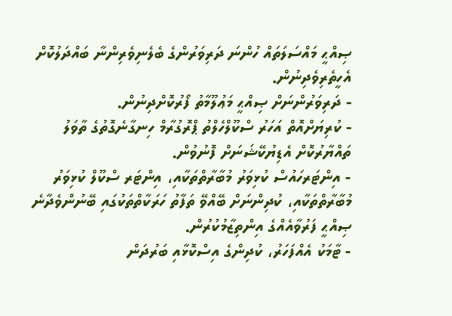ޞިއްޙީ މައްސަލަތައް ހުންނަ ދަރިވަރުންގެ ބެލެނިވެރިންނާ ބައްދަލުކޮށް އެހީތެރިވެދިނުން.
- ދަރިވަރުންނަށް ޞިއްޙީ މަޢުލޫމާތު ފޯރުކޮށްދިނުން.
- ކުރިޔަށްއޮތް އަހަރު ސްކޫލްހެލްތު ޕްރޮގުރާމް ހިނގާނެގޮތުގެ ތާވަލު ތައްޔާރުކޮށް އެޑިޔުކޭޝަނަށް ފޮނުވުން.
- އިންޓަރހައުސް ކުޅިވަރު މުބާރާތްތަކާއި، އިންޓަރ ސްކޫލް ކުޅިވަރު މުބާރާތްތަކާއި، ކުދިންނަށް ބޭއްވޭ ތަފާތު ހަރަކާތްތަކުގައި ބޭނުންވެދާނެ ޞިއްޙީ ފަރުވާއެއްގެ އިންތިޒާމުކުރުން.
- ޓާމަކު އެއްފަހަރު، ކުދިންގެ އިސްކޮޅާއި ބަރުދަން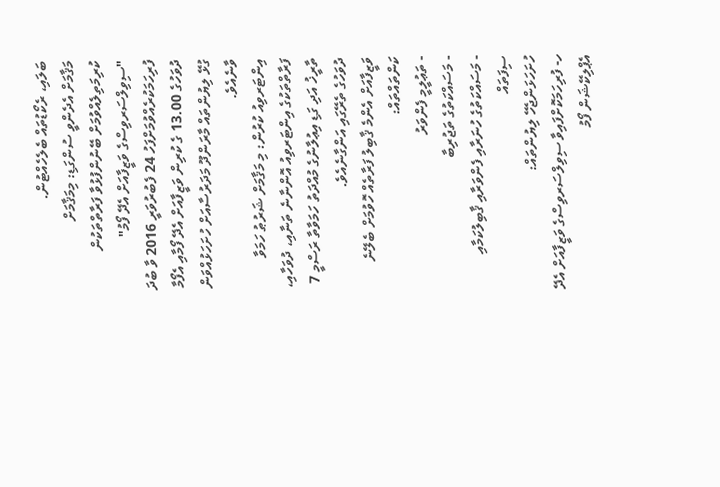ބަލައި، ރެކޯޑުތައް ބެލެހެއްޓުން.
މަޤާމަށް އެދެންވީ ސުންގަޑި: މިމަޤާމަށް ކުރިމަތިލެއްވުމަށް ބޭނުންފުޅުވާ ފަރާތްތަކުން "ސިވިލްސަރވިސްގެ ވަޒީފާއަށް އެދޭ ފޯމު" ފުރިހަމަކުރެއްވުމަށްފަހު 24 ފެބުރުވަރީ 2016 ވާ ބުދަ ދުވަހުގެ 13.00 ގެ ކުރިން ވަޒީފާއަށް އެދޭ ފޯމާއި އެފޯމާ ގުޅޭ ލިޔުންތައް މާރަންދޫ މަދަރުސާއަށް ހުށަހަޅުއްވަން ވާނެއެވެ.
އިންޓަރވިއު ކުރުން: މި މަޤާމަށް ޝަރުޠު ހަމަވާ ފަރާތްތަކުގެ އިންޓަރވިއު އޮންނާނެ ތަނާއި، ދުވަހާއި، ތާރީޚު އަދި ގަޑި އިޢުލާނުގެ މުއްދަތު ހަމަވާތާ ރަސްމީ 7 ދުވަހުގެ ތެރޭގައި އަންގާނެއެވެ.
ވަޒީފާއަށް އެންމެ ޤާބިލު ފަރާތެއް ހޮވުމަށް ބެލޭނެ ކަންތައްތައް:
- ތަޢުލީމީ ފެންވަރު
- މަސައްކަތުގެ ތަޖުރިބާ
- މަސައްކަތުގެ ހުނަރާއި ފެންވަރާއި ޤާބިލުކަމާއި ސިފަތައް
ހުށަހަޅަންޖެހޭ ލިޔުންތައް:
ހ- ފުރިހަމަކޮށްފައިވާ ސިވިލްސަރވިސްގެ ވަޒީފާއަށް އެދޭ އެޕްލިކޭޝަން ފޯމު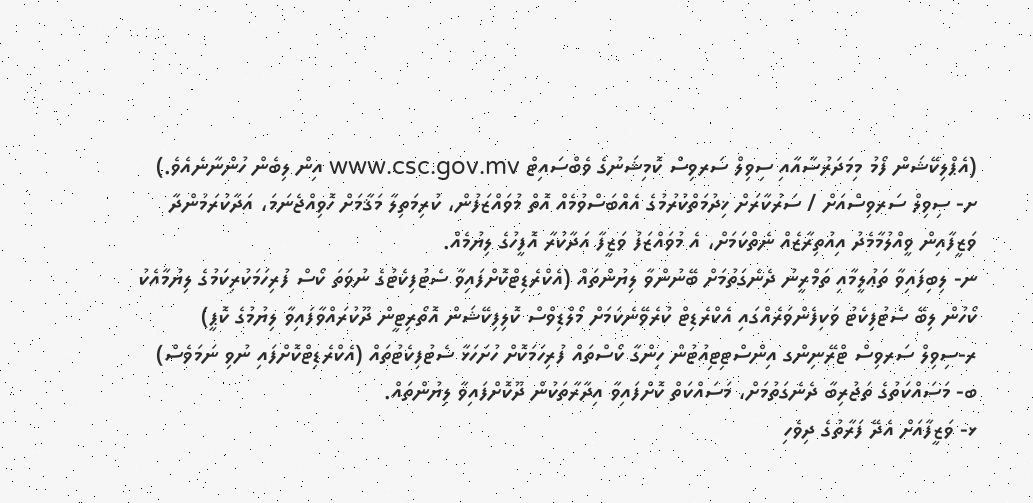(އެޕްލިކޭޝަން ފޯމު މިމަދަރުސާއާއި ސިވިލް ސަރވިސް ކޮމިޝަނުގެ ވެބްސައިޓް www.csc.gov.mv އިން ލިބެން ހުންނާނެއެވެ.)
ށ- ސިވިލް ސަރވިސްއަށް / ސަރުކާރަށް ޚިދުމަތްކުރުމުގެ އެއްބަސްވުމެއް އޮތް މުވައްޒަފުން، ކުރިމަތިލާ މަޤާމަށް ހޮވިއްޖެނަމަ، އަދާކުރަމުންދާ ވަޒީފާއިން ވީއްލުމާމެދު އިއުތިރާޒެއް ނެތްކަމަށް، އެ މުވައްޒަފު ވަޒީފާ އަދާކުރާ އޮފީހުގެ ލިޔުމެއް.
ނ- ލިބިފައިވާ ތަޢުލީމާއި ތަމްރީނު ދެނެގަތުމަށް ބޭނުންވާ ލިޔުންތައް (އެކްރެޑިޓްކޮށްފައިވާ ސެޓުފިކެޓުގެ ނުވަތަ ކޯސް ފުރިހަމަކުރިކަމުގެ ލިޔުމާއެކު ކޯހުން ލިބޭ ސެޓުފިކެޓު ވަކިފެންވަރެއްގައި އެކްރެޑިޓް ކުރެވޭނެކަމަށް މޯލްޑިވްސް ކޮލިފިކޭޝަން އޮތޯރިޓީން ދޫކުރައްވާފައިވާ ލިޔުމުގެ ކޮޕީ)
ރ-ސިވިލް ސަރވިސް ޓްރޭނިންގ އިންސްޓިޓިއުޓުން ހިންގާ ކޯސްތައް ފުރިހަމަކޮށް ހުށަހަޅާ ސެޓުފިކެޓުތައް (އެކްރެޑިޓްކޮށްފައި ނުވި ނަމަވެސް)
ބ- މަސައްކަތުގެ ތަޖުރިބާ ދެނެގަތުމަށް، މަސައްކަތް ކޮށްފައިވާ އިދާރާތަކުން ދޫކޮށްފައިވާ ލިޔުންތައް.
ޅ- ވަޒީފާއަށް އެދޭ ފަރާތުގެ ދިވެހި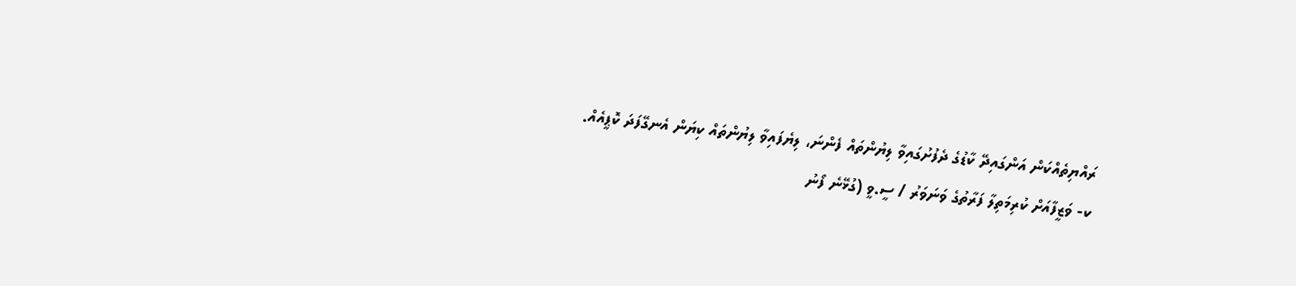ރައްޔިތެއްކަން އަންގައިދޭ ކާޑުގެ ދެފުށުގައިވާ ލިޔުންތައް ފެންނަ، ލިޔެފައިވާ ލިޔުންތައް ކިޔަން އެނގޭފަދަ ކޮޕީއެއް.
ކ- ވަޒީފާއަށް ކުރިމަތިލާ ފަރާތުގެ ވަނަވަރު / ސީ.ވީ (ގުޅޭނެ ފޯނު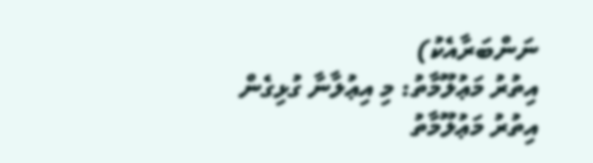ނަންބަރާއެކު)
އިތުރު މަޢުލޫމާތު: މި އިޢުލާނާ ގުޅިގެން އިތުރު މަޢުލޫމާތު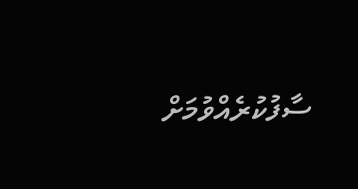ސާފުކުރެއްވުމަށް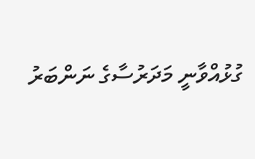ގުޅުއްވާނީ މަދަރުސާގެ ނަންބަރު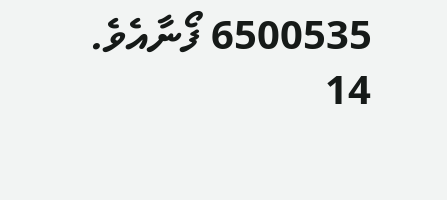6500535 ފޯނާއެވެ.
14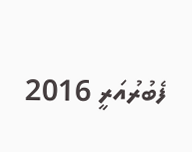ފެބުރުއަރީ 2016